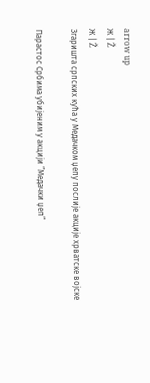arrow up
Ж | Ž
Ж | Ž
Згаришта српских кућа у Медачком џепу послиjе акциjе хрватске воjске

Парастос Србима убијеним у акцији ”Медачки џеп”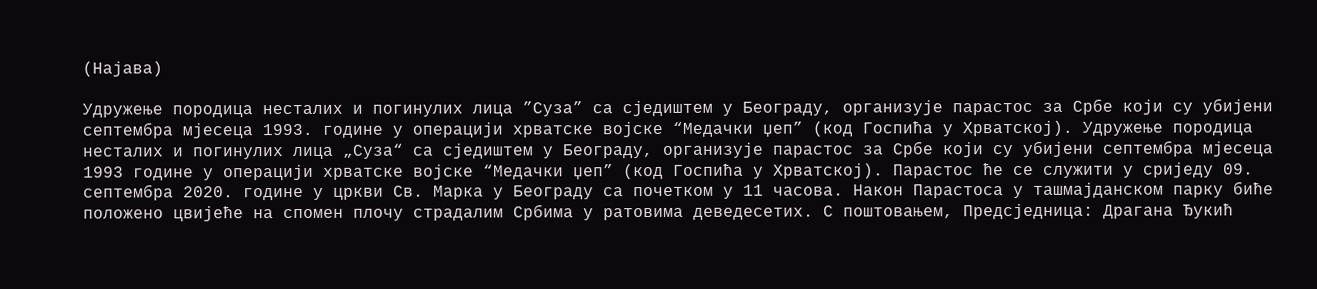(Најава)

Удружење породица несталих и погинулих лица ”Суза” са сjедиштем у Београду, организуjе парастос за Србе који су убијени септембра мјесеца 1993. године у операцији хрватске војске “Медачки џеп” (код Госпића у Хрватској). Удружење породица несталих и погинулих лица „Суза“ са сједиштем у Београду, организује парастос за Србе који су убијени септембра мјесеца 1993 године у операцији хрватске војске “Медачки џеп” (код Госпића у Хрватској). Парастос ће се служити у сриједу 09. септембра 2020. године у цркви Св. Марка у Београду са почетком у 11 часова. Након Парастоса у ташмајданском парку биће положено цвијеће на спомен плочу страдалим Србима у ратовима деведесетих. С поштовањем, Предсједница: Драгана Ђукић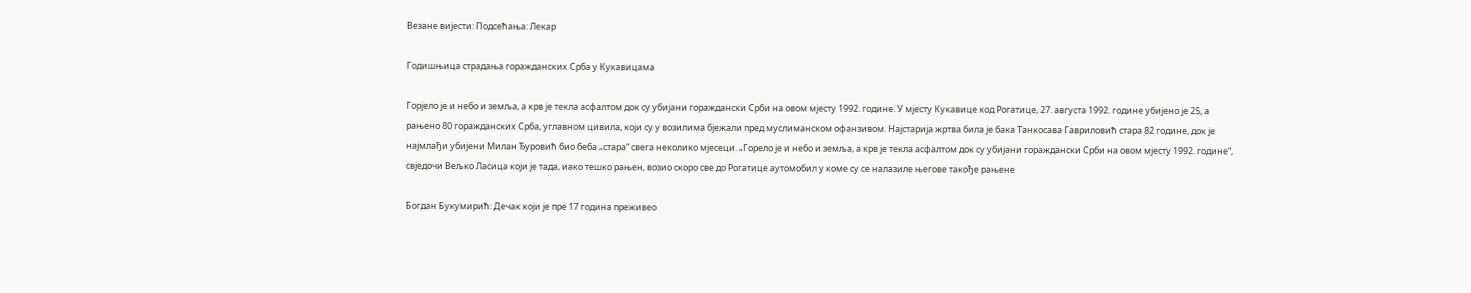Везане виjести: Подсећања: Лекар

Годишњица страдања горажданских Срба у Кукавицама

Горjело jе и небо и земља, а крв jе текла асфалтом док су убиjани гораждански Срби на овом мjесту 1992. године. У мjесту Кукавице код Рогатице, 27. августа 1992. године убиjено jе 25, а рањено 80 горажданских Срба, углавном цивила, коjи су у возилима бjежали пред муслиманском офанзивом. Наjстариjа жртва била jе бака Танкосава Гавриловић стара 82 године, док jе наjмлађи убиjени Милан Ђуровић био беба „стара“ свега неколико мjесеци. „Горело jе и небо и земља, а крв jе текла асфалтом док су убиjани гораждански Срби на овом мjесту 1992. године“, свjедочи Вељко Ласица коjи jе тада, иако тешко рањен, возио скоро све до Рогатице аутомобил у коме су се налазиле његове такође рањене

Богдан Букумирић: Дечак који је пре 17 година преживео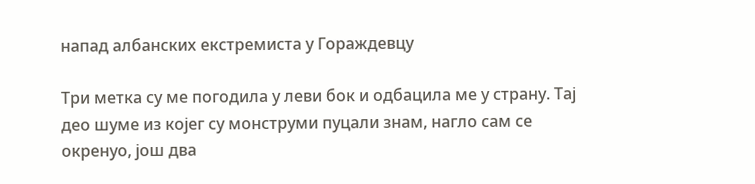напад албанских екстремиста у Гораждевцу

Три метка су ме погодила у леви бок и одбацила ме у страну. Тај део шуме из којег су монструми пуцали знам, нагло сам се окренуо, још два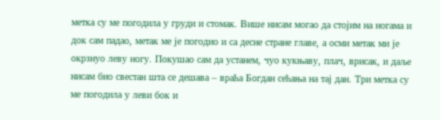метка су ме погодила у груди и стомак. Више нисам могао да стојим на ногама и док сам падао, метак ме је погодио и са десне стране главе, а осми метак ми је окрзнуо леву ногу. Покушао сам да устанем, чуо кукњаву, плач, врисак, и даље нисам био свестан шта се дешава – враћа Богдан сећања на тај дан. Три метка су ме погодила у леви бок и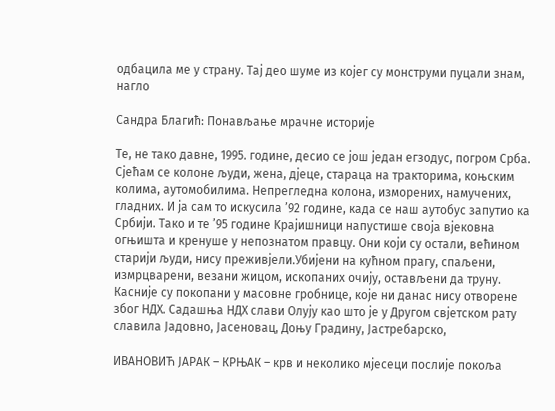одбацила ме у страну. Тај део шуме из којег су монструми пуцали знам, нагло

Сандра Благић: Понављање мрачне историје

Те, не тако давне, 1995. године, десио се још један егзодус, погром Срба. Сјећам се колоне људи, жена, дјеце, стараца на тракторима, коњским колима, аутомобилима. Непрегледна колона, изморених, намучених, гладних. И ја сам то искусила ’92 године, када се наш аутобус запутио ка Србији. Тако и те ’95 године Kpајишници напустише своја вјековна огњишта и кренуше у непознатом правцу. Они који су остали, већином старији људи, нису преживјели.Убијени на кућном прагу, спаљени, измрцварени, везани жицом, ископаних очију, остављени да труну. Касније су покопани у масовне гробнице, које ни данас нису отворене због НДХ. Садашња НДХ слави Олују као што је у Другом свјетском рату славила Јадовно, Јасеновац, Доњу Градину, Јастребарско,

ИВАНОВИЋ ЈАРАК – КРЊАК – крв и неколико мјесеци послије покоља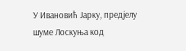У Ивановић Јарку, предјелу шуме Лоскуња код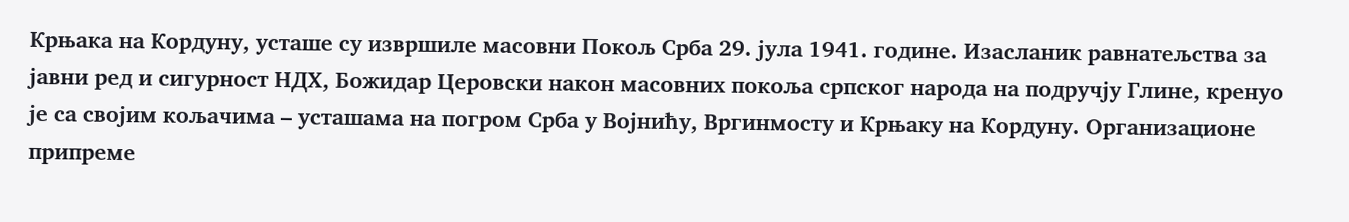Крњака на Кордуну, усташе су извршиле масовни Покољ Срба 29. јула 1941. године. Изасланик равнатељства за јавни ред и сигурност НДХ, Божидар Церовски након масовних покоља српског народа на подручју Глине, кренуо је са својим кољачима – усташама на погром Срба у Војнићу, Вргинмосту и Крњаку на Кордуну. Организационе припреме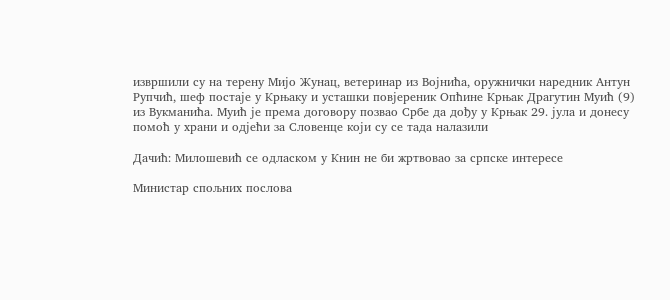извршили су на терену Мијо Жунац, ветеринар из Војнића, оружнички наредник Антун Рупчић, шеф постаје у Крњаку и усташки повјереник Опћине Крњак Драгутин Муић (9) из Вукманића. Муић је према договору позвао Србе да дођу у Крњак 29. јула и донесу помоћ у храни и одјећи за Словенце који су се тада налазили

Дачић: Милошевић се одласком у Книн не би жртвовао за српске интересе

Министар спољних послова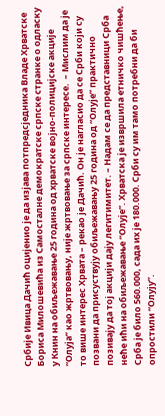Србије Ивица Дачић оцијенио је да изјава потпредсједника Владе Хрватске Бориса Милошевића из Самосталне демократске српске странке о одласку у Книн на обиљежавање 25 година од хрватске војно-полицијске акције “Олуја” као жртвовању, није жртвовање за српске интересе.  – Мислим да је то више интерес Хрвата – рекао је Дачић. Он је нагласио да се Срби који су позвани да присуствују обиљежавању 25 година од “Олује” практично позивају да тој акцији дају легитимитет. – Надам се да представници Срба неће ићи на обиљежавање “Олује”. Хрватска је извршила етничко чишћење, Срба је било 560.000, сада их је 180.000. Срби су им тамо потребни да би опростили “Олују”.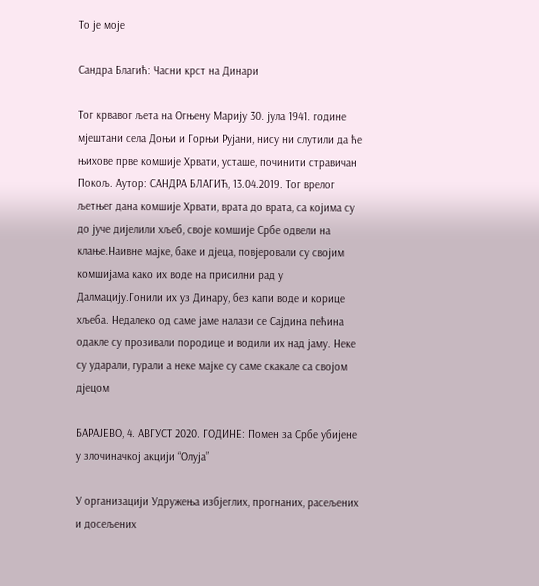То је моје

Сандра Благић: Часни крст на Динари

Tог крвавог љета на Огњену Марију 30. jула 1941. године мјештани села Доњи и Горњи Рујани, нису ни слутили да ће њихове прве комшије Хрвати, усташе, починити стравичан Покољ. Аутор: САНДРА БЛАГИЋ, 13.04.2019. Тог врелог љетњег дана комшије Xрвати, врата до врата, са којима су до јуче дијелили хљеб, своје комшије Србе одвели на клање.Наивне мајке, баке и дјеца, повјеровали су својим комшијама како их воде на присилни рад у Далмацију.Гонили их уз Динару, без капи воде и корице хљеба. Недалеко од саме јаме налази се Сајдина пећина одакле су прозивали породице и водили их над јаму. Неке су ударали, гурали а неке мајке су саме скакале са својом дјецом

БАРАЈЕВО, 4. АВГУСТ 2020. ГОДИНЕ: Помен за Србе убијене у злочиначкој акцији “Олуја”

У организацији Удружења избјеглих, прогнаних, расељених и досељених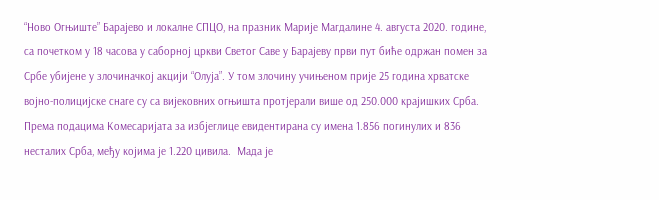“Ново Огњиште” Барајево и локалне СПЦО, на празник Марије Магдалине 4. августа 2020. године, са почетком у 18 часова у саборној цркви Светог Саве у Барајеву први пут биће одржан помен за Србе убијене у злочиначкој акцији “Олуја”. У том злочину учињеном прије 25 година хрватске војно-полицијске снаге су са вијековних огњишта протјерали више од 250.000 крајишких Срба. Према подацима Комесаријата за избјеглице евидентирана су имена 1.856 погинулих и 836 несталих Срба, међу којима је 1.220 цивила.  Мада је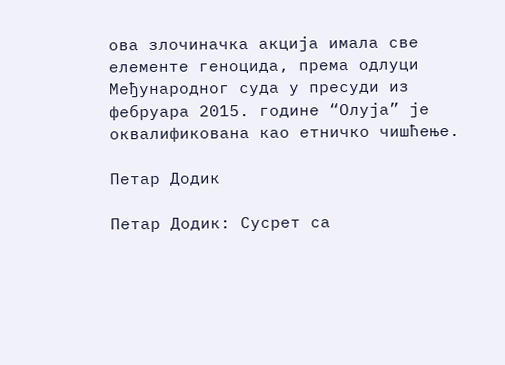ова злочиначка акција имала све елементе геноцида, према одлуци Међународног суда у пресуди из фебруара 2015. године “Олуја” је оквалификована као етничко чишћење.

Петар Додик

Петар Додик: Сусрет са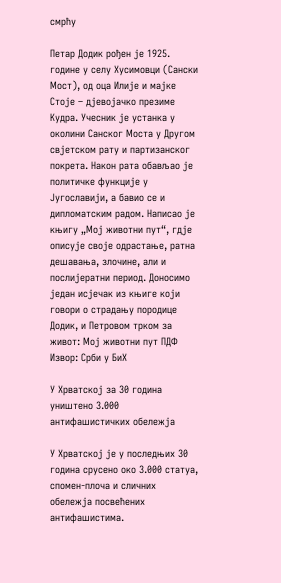смрћу

Петар Додик рођен је 1925. године у селу Хусимовци (Сански Мост), од оца Илије и мајке Стоје – дјевојачко презиме Кудра. Учесник је устанка у околини Санског Моста у Другом свјетском рату и партизанског покрета. Након рата обављао је политичке функције у Југославији, а бавио се и дипломатским радом. Написао је књигу „Мој животни пут“, гдје описује своје одрастање, ратна дешавања, злочине, али и послијератни период. Доносимо један исјечак из књиге који говори о страдању породице Додик, и Петровом трком за живот: Мој животни пут ПДФ  Извор: Срби у БиХ

У Хрватској за 30 година уништено 3.000 антифашистичких обележја

У Хрватској је у последњих 30 година срусено око 3.000 статуа, спомен-плоча и сличних обележја посвећених антифашистима.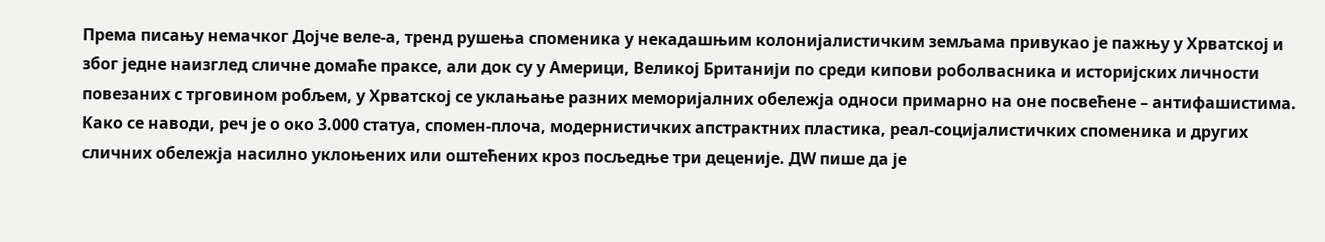Према писању немачког Дојче веле-а, тренд рушења споменика у некадашњим колонијалистичким земљама привукао је пажњу у Хрватској и због једне наизглед сличне домаће праксе, али док су у Америци, Великој Британији по среди кипови роболвасника и историјских личности повезаних с трговином робљем, у Хрватској се уклањање разних меморијалних обележја односи примарно на оне посвећене – антифашистима. Kако се наводи, реч је о око 3.000 статуа, спомен-плоча, модернистичких апстрактних пластика, реал-социјалистичких споменика и других сличних обележја насилно уклоњених или оштећених кроз посљедње три деценије. ДW пише да је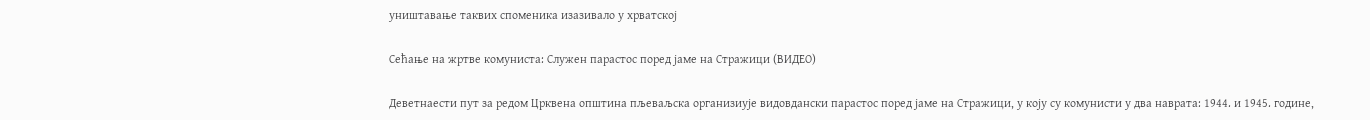уништавање таквих споменика изазивало у хрватској

Сећање на жртве комуниста: Служен парастос поред јаме на Стражици (ВИДЕО)

Деветнаести пут за редом Црквена општина пљеваљска организиује видовдански парастос поред јаме на Стражици, у коју су комунисти у два наврата: 1944. и 1945. године,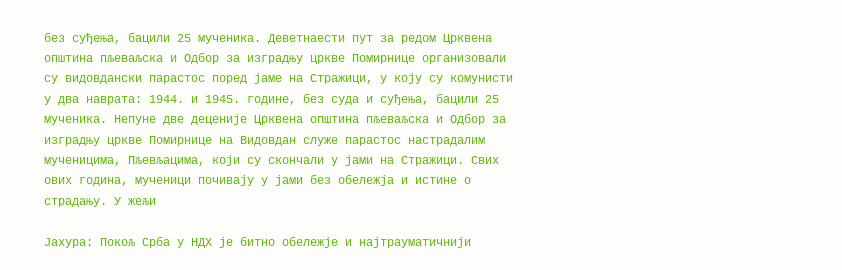без суђења, бацили 25 мученика. Деветнаести пут за редом Црквена општина пљеваљска и Одбор за изградњу цркве Помирнице организовали су видовдански парастос поред јаме на Стражици, у коју су комунисти у два наврата: 1944. и 1945. године, без суда и суђења, бацили 25 мученика. Непуне две деценије Црквена општина пљеваљска и Одбор за изградњу цркве Помирнице на Видовдан служе парастос настрадалим мученицима, Пљевљацима, који су скончали у јами на Стражици. Свих ових година, мученици почивају у јами без обележја и истине о страдању. У жељи

Јахура: Покољ Срба у НДХ је битно обележје и најтрауматичнији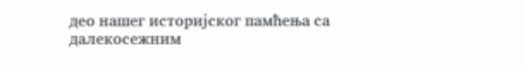део нашег историјског памћења са далекосежним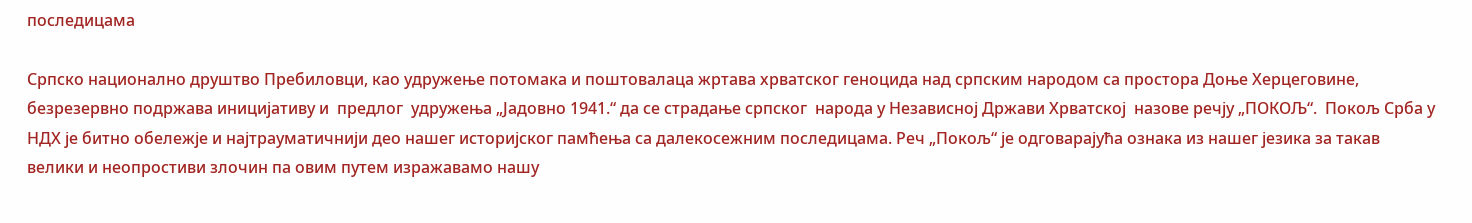последицама

Српско национално друштво Пребиловци, као удружење потомака и поштовалаца жртава хрватског геноцида над српским народом са простора Доње Херцеговине, безрезервно подржава иницијативу и  предлог  удружења „Јадовно 1941.“ да се страдање српског  народа у Независној Држави Хрватској  назове речју „ПОКОЉ“.  Покољ Срба у НДХ је битно обележје и најтрауматичнији део нашег историјског памћења са далекосежним последицама. Реч „Покољ“ је одговарајућа ознака из нашег језика за такав велики и неопростиви злочин па овим путем изражавамо нашу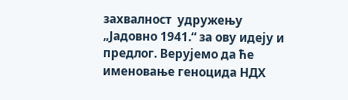захвалност  удружењу „Јадовно 1941.“ за ову идеју и предлог. Верујемо да ће именовање геноцида НДХ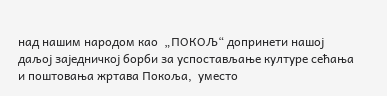над нашим народом као  „ПОКОЉ“ допринети нашој даљој заједничкој борби за успостављање културе сећања и поштовања жртава Покоља,  уместо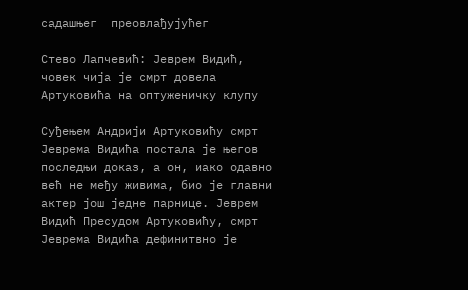садашњег  преовлађујућег

Стево Лапчевић: Јеврем Видић, човек чија је смрт довела Артуковића на оптуженичку клупу

Суђењем Андрији Артуковићу смрт Јеврема Видића постала је његов последњи доказ, а он, иако одавно већ не међу живима, био је главни актер још једне парнице. Јеврем Видић Пресудом Артуковићу, смрт Јеврема Видића дефинитвно је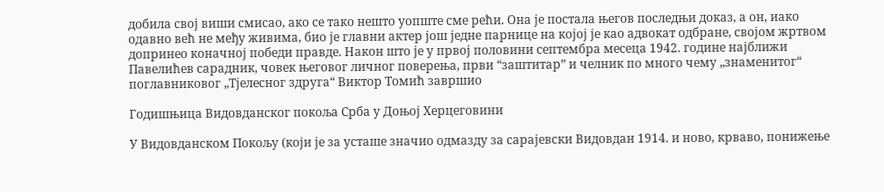добила свој виши смисао, ако се тако нешто уопште сме рећи. Она је постала његов последњи доказ, а он, иако одавно већ не међу живима, био је главни актер још једне парнице на којој је као адвокат одбране, својом жртвом допринео коначној победи правде. Након што је у првој половини септембра месеца 1942. године најближи Павелићев сарадник, човек његовог личног поверења, први “заштитар” и челник по много чему „знаменитог“ поглавниковог „Тјелесног здруга“ Виктор Томић завршио

Годишњица Видовданског покоља Срба у Доњој Херцеговини

У Видовданском Покољу (који је за усташе значио одмазду за сарајевски Видовдан 1914. и ново, крваво, понижење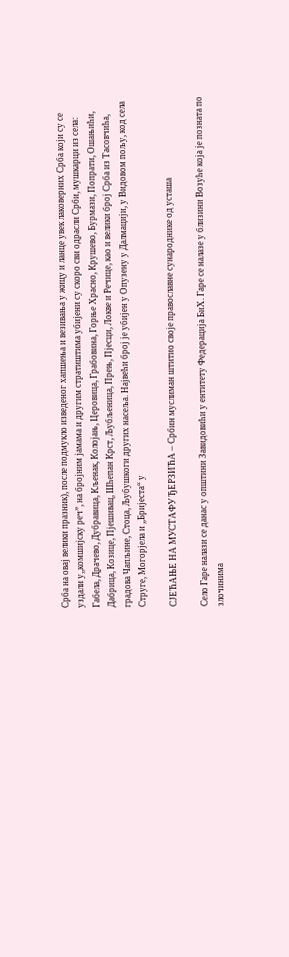Срба на овај велики празник), после подмукло изведеног хапшења и везивања у жицу и ланце увек лаковерних Срба који су се уздали у,,комшијску реч”, на бројним јамама и другим стратиштима убијени су скоро сви одрасли Срби, мушкарци из села: Габела, Драчево, Дубравица, Кљенак, Колојањ, Церовица, Грабовина, Горње Храсно, Крушево, Бурмази, Попрати, Ошањићи, Дабрица, Козице, Пјешивац, Шћепан Крст, Љубљеница, Прењ, Пјесци, Локве и Речице, као и велики број Срба из Тасовчића, градова Чапљине, Стоца, Љубушкоги других насеља. Највећи број је убијен у Опузену у Далмацији, у Видовом пољу, код села Струге, Могорјела и „Бријеста“ у

СЈЕЋАЊЕ НА МУСТАФУ ЂЕРЗИЋА – Србин муслиман штитио своје православне сународнике од усташа

Село Гаре налази се данас у општини Завидовићи у ентитету Федерација БиХ. Гаре се налазе у близини Возуће која је позната по злочинима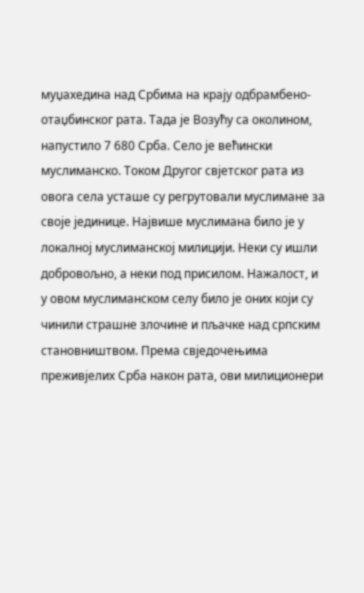муџахедина над Србима на крају одбрамбено-отаџбинског рата. Тада је Возућу са околином, напустило 7 680 Срба. Село је већински муслиманско. Током Другог свјетског рата из овога села усташе су регрутовали муслимане за своје јединице. Највише муслимана било је у локалној муслиманској милицији. Неки су ишли добровољно, а неки под присилом. Нажалост, и у овом муслиманском селу било је оних који су чинили страшне злочине и пљачке над српским становништвом. Према свједочењима преживјелих Срба након рата, ови милиционери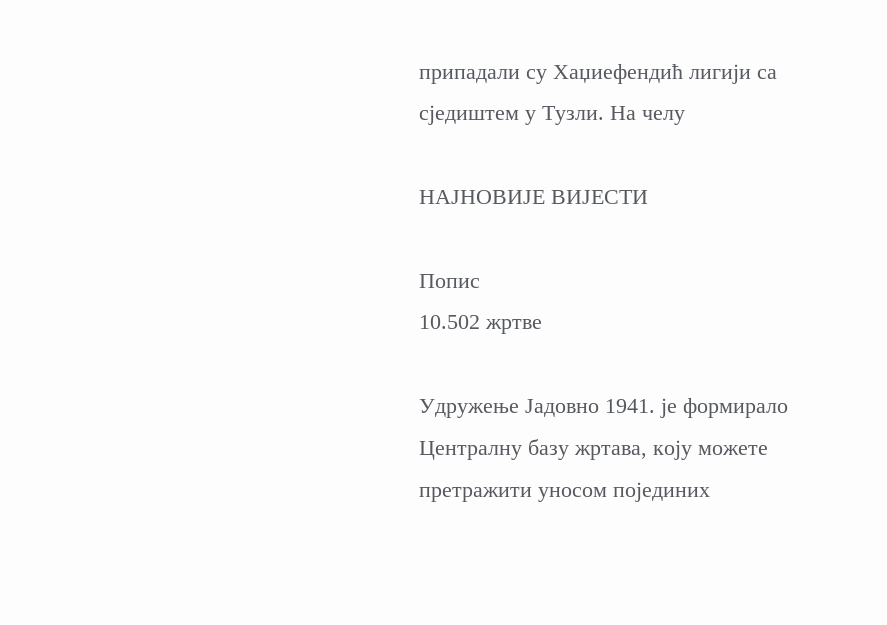припадали су Хаџиефендић лигији са сједиштем у Тузли. На челу

НАЈНОВИЈЕ ВИЈЕСТИ

Попис
10.502 жртве

Удружење Јадовно 1941. је формирало Централну базу жртава, коју можете претражити уносом појединих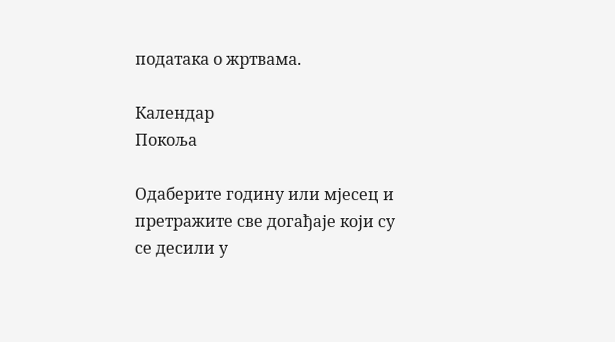података о жртвама.

Календар
Покоља

Одаберите годину или мјесец и претражите све догађаје који су се десили у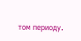том периоду.